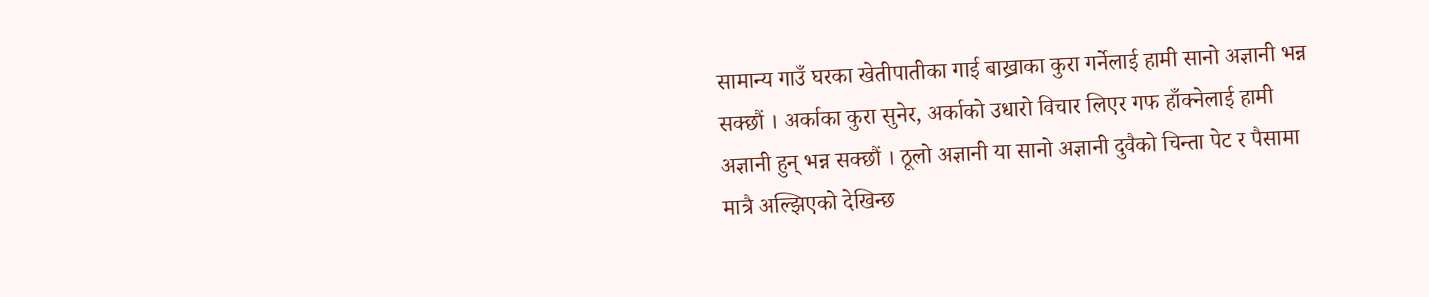सामान्य गाउँ घरका खेतीपातीका गाई बाख्राका कुरा गर्नेलाई हामी सानो अज्ञानी भन्न सक्छौं । अर्काका कुरा सुनेर, अर्काको उधारो विचार लिएर गफ हाँक्नेलाई हामी अज्ञानी हुन् भन्न सक्छौं । ठूलो अज्ञानी या सानो अज्ञानी दुवैको चिन्ता पेट र पैसामा मात्रै अल्झिएको देखिन्छ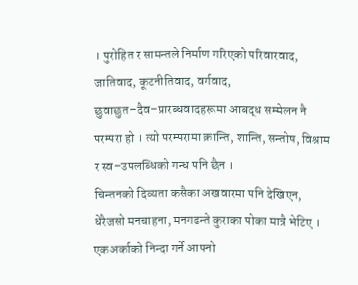। पुरोहित र सामन्तले निर्माण गरिएको परिवारवाद, जातिवाद, कूटनीतिवाद, वर्गवाद, छुवाछुत–दैव–प्रारब्धवादहरूमा आबद्ध सम्मेलन नै परम्परा हो । त्यो परम्परामा क्रान्ति, शान्ति, सन्तोष, विश्राम र स्व–उपलब्धिको गन्ध पनि छैन ।
चिन्तनको दिव्यता कसैका अखवारमा पनि देखिएन, धेरैजसो मनचाहना, मनगढन्ते कुराका पोका मात्रै भेटिए । एकअर्काको निन्दा गर्ने आफ्नो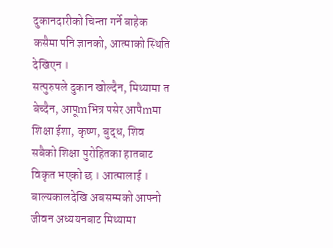दुकानदारीको चिन्ता गर्ने बाहेक कसैमा पनि ज्ञानको, आत्माको स्थिति देखिएन ।
सत्पुरुषले दुकान खोल्दैन, मिथ्यामा त बेच्दैन, आपूmभित्र पसेर आपैmमा शिक्षा ईशा, कृष्ण, बुद्ध, शिव सबैको शिक्षा पुरोहितका हातबाट विकृत भएको छ । आत्मालाई ।
बाल्यकालदेखि अबसम्मको आफ्नो जीवन अध्ययनबाट मिथ्यामा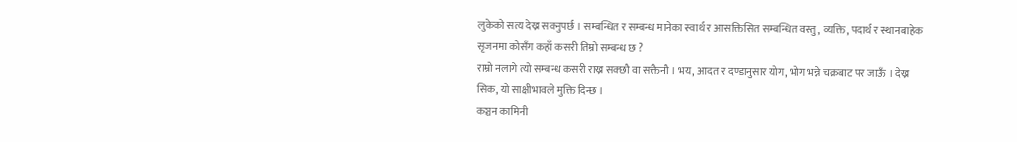लुकेको सत्य देख्न सक्नुपर्छ । सम्बन्धित र सम्बन्ध मानेका स्वार्थ र आसक्तिसित सम्बन्धित वस्तु, व्यक्ति, पदार्थ र स्थानबाहेक सृजनमा कोसँग कहाँ कसरी तिम्रो सम्बन्ध छ ?
राम्रो नलागे त्यो सम्बन्ध कसरी राख्न सक्छौ वा सक्तैनौ । भय, आदत र दण्डानुसार योग, भोग भन्ने चक्रबाट पर जाऊँ । देख्न सिक, यो साक्षीभावले मुक्ति दिन्छ ।
कञ्चन कामिनी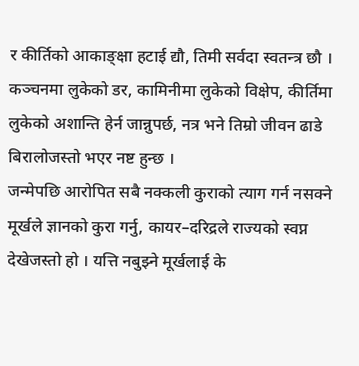र कीर्तिको आकाङ्क्षा हटाई द्यौ, तिमी सर्वदा स्वतन्त्र छौ । कञ्चनमा लुकेको डर, कामिनीमा लुकेको विक्षेप, कीर्तिमा लुकेको अशान्ति हेर्न जान्नुपर्छ, नत्र भने तिम्रो जीवन ढाडे बिरालोजस्तो भएर नष्ट हुन्छ ।
जन्मेपछि आरोपित सबै नक्कली कुराको त्याग गर्न नसक्ने मूर्खले ज्ञानको कुरा गर्नु, कायर–दरिद्रले राज्यको स्वप्न देखेजस्तो हो । यत्ति नबुझ्ने मूर्खलाई के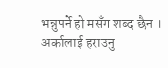भन्नुपर्ने हो मसँग शब्द छैन ।
अर्कालाई हराउनु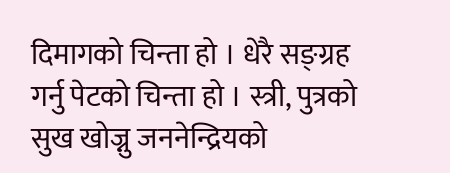दिमागको चिन्ता हो । धेरै सङ्ग्रह गर्नु पेटको चिन्ता हो । स्त्री, पुत्रको सुख खोज्नु जननेन्द्रियको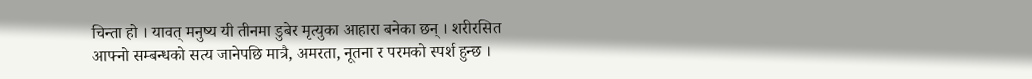चिन्ता हो । यावत् मनुष्य यी तीनमा डुबेर मृत्युका आहारा बनेका छन् । शरीरसित आफ्नो सम्बन्धको सत्य जानेपछि मात्रै, अमरता, नूतना र परमको स्पर्श हुन्छ ।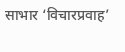साभार ‘विचारप्रवाह’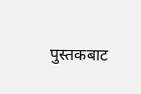पुस्तकबाट